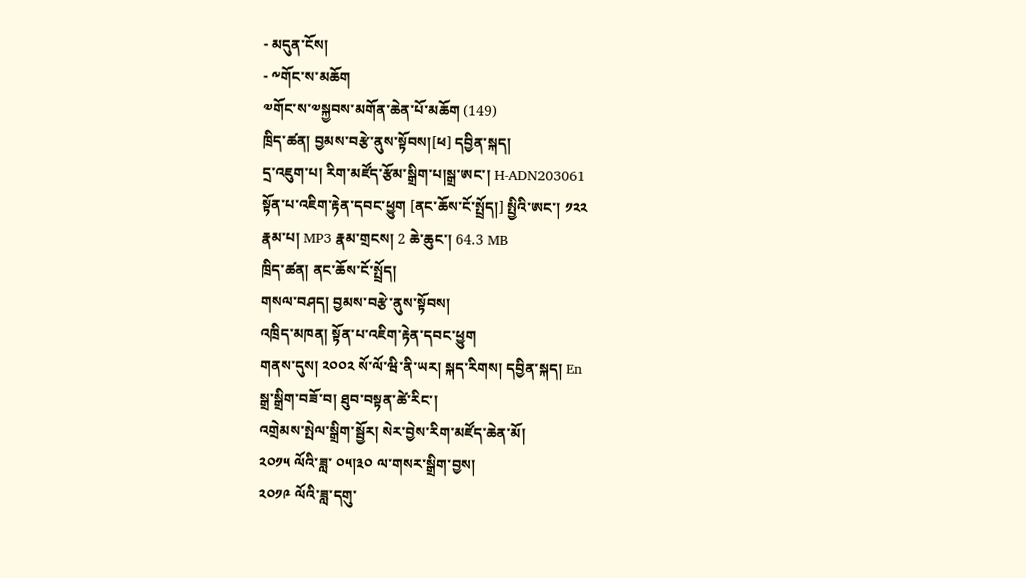- མདུན་ངོས།
- ༸གོང་ས་མཆོག
༧གོང་ས་༧སྐྱབས་མགོན་ཆེན་པོ་མཆོག (149)
ཁྲིད་ཚན། བྱམས་བརྩེ་ནུས་སྟོབས།[ཕ] དབྱིན་སྐད།
དྲ་འཇུག་པ། རིག་མཛོད་རྩོམ་སྒྲིག་པ།སྒྲ་ཨང་། H-ADN203061
སྟོན་པ་འཇིག་རྟེན་དབང་ཕྱུག [ནང་ཆོས་ངོ་སྤྲོད།] སྤྱིའི་ཨང་། ༡༢༢
རྣམ་པ། MP3 རྣམ་གྲངས། 2 ཆེ་ཆུང་། 64.3 MB
ཁྲིད་ཚན། ནང་ཆོས་ངོ་སྤྲོད།
གསལ་བཤད། བྱམས་བརྩེ་ནུས་སྟོབས།
འཁྲིད་མཁན། སྟོན་པ་འཇིག་རྟེན་དབང་ཕྱུག
གནས་དུས། ༢༠༠༢ སོ་ལོ་ཝི་ནི་ཡར། སྐད་རིགས། དབྱིན་སྐད། En
སྒྲ་སྒྲིག་བཟོ་བ། ཐུབ་བསྟན་ཚེ་རིང་།
འགྲེམས་སྤེལ་སྒྲིག་སྦྱོར། སེར་བྱེས་རིག་མཛོད་ཆེན་མོ།
༢༠༡༥ ལོའི་ཟླ་ ༠༥།༣༠ ལ་གསར་སྒྲིག་བྱས།
༢༠༡༩ ལོའི་ཟླ་དགུ་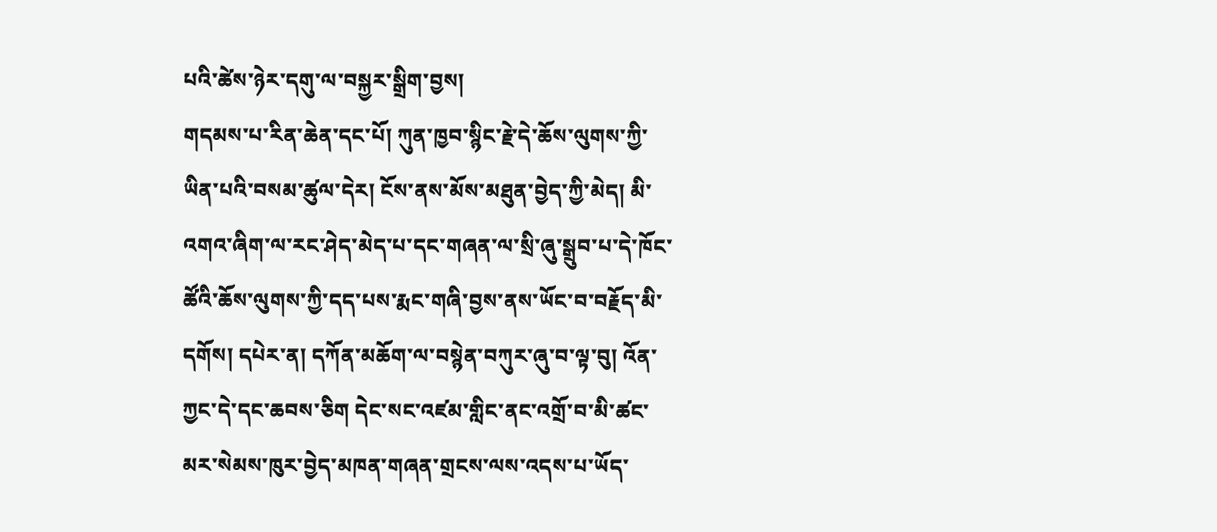པའི་ཚེས་ཉེར་དགུ་ལ་བསྐྱར་སྒྲིག་བྱས།
གདམས་པ་རིན་ཆེན་དང་པོ། ཀུན་ཁྱབ་སྙིང་རྗེ་དེ་ཆོས་ལུགས་ཀྱི་ཡིན་པའི་བསམ་ཚུལ་དེར། ངོས་ནས་མོས་མཐུན་བྱེད་ཀྱི་མེད། མི་འགའ་ཞིག་ལ་རང་ཤེད་མེད་པ་དང་གཞན་ལ་སྲི་ཞུ་སྒྲུབ་པ་དེ་ཁོང་ཚོའི་ཆོས་ལུགས་ཀྱི་དད་པས་རྨང་གཞི་བྱས་ནས་ཡོང་བ་བརྗོད་མི་དགོས། དཔེར་ན། དཀོན་མཆོག་ལ་བསྙེན་བཀུར་ཞུ་བ་ལྟ་བུ། འོན་ཀྱང་དེ་དང་ཆབས་ཅིག དེང་སང་འཛམ་གླིང་ནང་འགྲོ་བ་མི་ཚང་མར་སེམས་ཁུར་བྱེད་མཁན་གཞན་གྲངས་ལས་འདས་པ་ཡོད་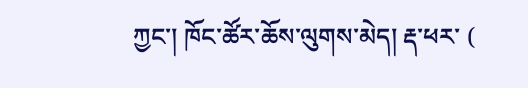ཀྱང་། ཁོང་ཚོར་ཆོས་ལུགས་མེད། རྡ་ཕར་ (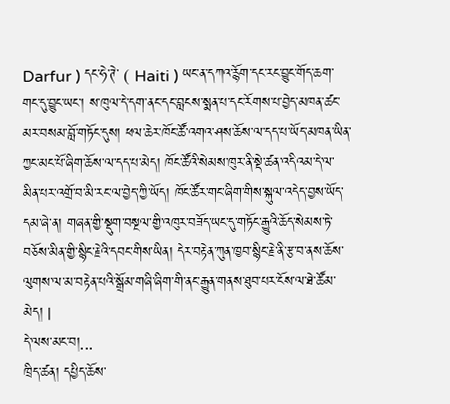Darfur ) དང་ཧེ་ཊེ་ ( Haiti ) ཡང་ན་དཀའ་རྙོག་དང་རང་བྱུང་གོད་ཆག་གང་དུ་བྱུང་ཡང་། ས་ཁུལ་དེ་དག་ནང་དང་བླངས་སྨན་པ་དང་རོགས་པ་བྱེད་མཁན་ཚང་མར་བསམ་བློ་གཏོང་དུས། ཕལ་ཆེར་ཁོང་ཚོ་འགའ་ཤས་ཆོས་ལ་དད་པ་ཡོད་མཁན་ཡིན་ཀྱང་མང་པོ་ཞིག་ཆོས་ལ་དད་པ་མེད། ཁོང་ཚོའི་སེམས་ཁུར་ནི་སྡེ་ཚན་འདིའམ་དེ་ལ་མིན་པར་འགྲོ་བ་མི་རང་ལ་བྱེད་ཀྱི་ཡོད། ཁོང་ཚོར་གང་ཞིག་གིས་སྐུལ་འདེད་བྱས་ཡོད་དམ་ཞེ་ན། གཞན་གྱི་སྡུག་བསྔལ་གྱི་འཁུར་བཟོད་ཡང་དུ་གཏོང་རྒྱུའི་ཆོད་སེམས་ཏེ་བཅོས་མིན་གྱི་སྙིང་རྗེའི་དབང་གིས་ཡིན། དེར་བརྟེན་ཀུན་ཁྱབ་སྙིང་རྗེ་ནི་རྩ་བ་ནས་ཆོས་ལུགས་ལ་མ་བརྟེན་པའི་སྒྲོམ་གཞི་ཞིག་གི་ནང་རྒྱུན་གནས་ཐུབ་པར་ངོས་ལ་ཐེ་ཚོམ་མེད། |
དེ་ལས་མང་བ།...
ཁྲིད་ཚན། དཔྱིད་ཆོས་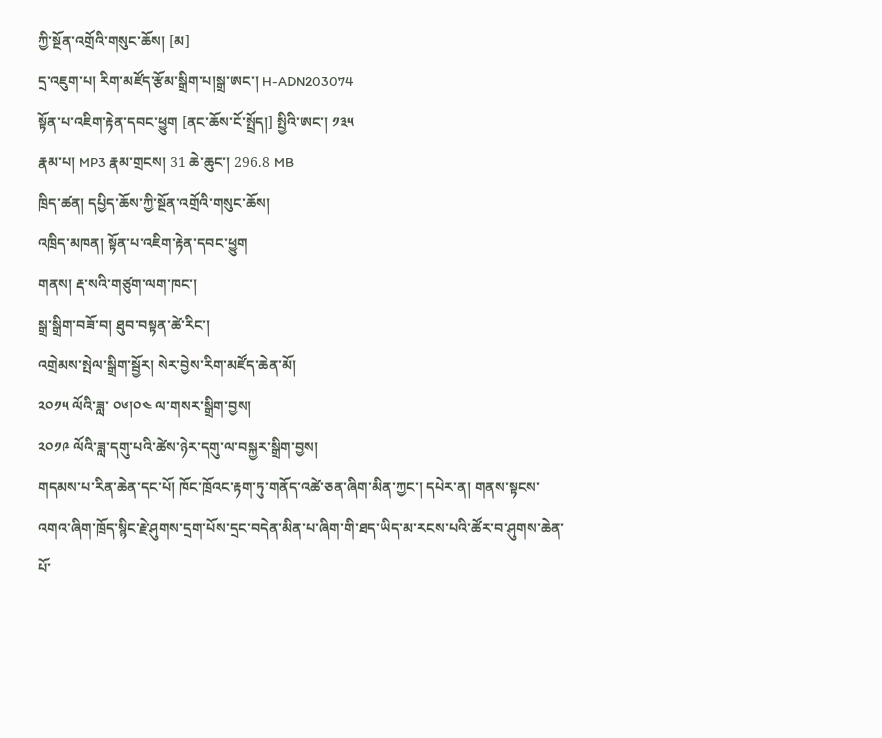ཀྱི་སྔོན་འགྲོའི་གསུང་ཆོས། [མ]
དྲ་འཇུག་པ། རིག་མཛོད་རྩོམ་སྒྲིག་པ།སྒྲ་ཨང་། H-ADN203074
སྟོན་པ་འཇིག་རྟེན་དབང་ཕྱུག [ནང་ཆོས་ངོ་སྤྲོད།] སྤྱིའི་ཨང་། ༡༣༥
རྣམ་པ། MP3 རྣམ་གྲངས། 31 ཆེ་ཆུང་། 296.8 MB
ཁྲིད་ཚན། དཔྱིད་ཆོས་ཀྱི་སྔོན་འགྲོའི་གསུང་ཆོས།
འཁྲིད་མཁན། སྟོན་པ་འཇིག་རྟེན་དབང་ཕྱུག
གནས། རྡ་སའི་གཙུག་ལག་ཁང་།
སྒྲ་སྒྲིག་བཟོ་བ། ཐུབ་བསྟན་ཚེ་རིང་།
འགྲེམས་སྤེལ་སྒྲིག་སྦྱོར། སེར་བྱེས་རིག་མཛོད་ཆེན་མོ།
༢༠༡༥ ལོའི་ཟླ་ ༠༦།༠༤ ལ་གསར་སྒྲིག་བྱས།
༢༠༡༩ ལོའི་ཟླ་དགུ་པའི་ཚེས་ཉེར་དགུ་ལ་བསྐྱར་སྒྲིག་བྱས།
གདམས་པ་རིན་ཆེན་དང་པོ། ཁོང་ཁྲོའང་རྟག་ཏུ་གནོད་འཚེ་ཅན་ཞིག་མིན་ཀྱང་། དཔེར་ན། གནས་སྟངས་འགའ་ཞིག་ཁྲོད་སྙིང་རྗེ་ཤུགས་དྲག་པོས་དྲང་བདེན་མིན་པ་ཞིག་གི་ཐད་ཡིད་མ་རངས་པའི་ཚོར་བ་ཤུགས་ཆེན་པོ་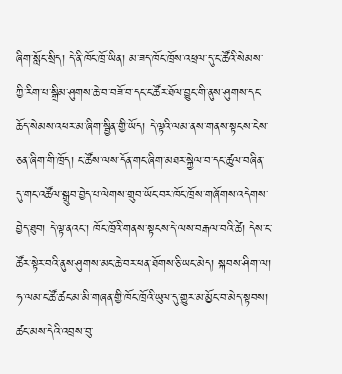ཞིག་སློང་སྲིད། དེ་ནི་ཁོང་ཁྲོ་ཡིན། མ་ཟད་ཁོང་ཁྲོས་འཕྲལ་དུ་ང་ཚོའི་སེམས་ཀྱི་རིག་པ་སྒྲིམ་ཤུགས་ཆེ་བ་བཟོ་བ་དང་ང་ཚོར་ཐོལ་བྱུང་གི་ནུས་ཤུགས་དང་ཆོད་སེམས་འཕར་མ་ཞིག་སྦྱིན་གྱི་ཡོད། དེ་ལྟའི་ལམ་ནས་གནས་སྟངས་ངེས་ཅན་ཞིག་གི་ཁྲོད། ང་ཚོས་ལས་དོན་གང་ཞིག་མཐར་སྐྱེལ་བ་དང་ཚུལ་བཞིན་དུ་གང་འཚོལ་སྒྲུབ་བྱེད་པ་ལེགས་གྲུབ་ཡོང་བར་ཁོང་ཁྲོས་གཞོགས་འདེགས་བྱེད་ཐུབ། དེ་ལྟ་ནའང་། ཁོང་ཁྲོའི་གནས་སྟངས་དེ་ལས་བརྒལ་བའི་ཚེ། དེས་ང་ཚོར་སྟེར་བའི་ནུས་ཤུགས་མང་ཆེ་བར་ཕན་ཐོགས་ཅི་ཡང་མེད། སྐབས་ཤིག་ལ། ཧ་ལམ་ང་ཚོ་ཚང་མ་མི་གཞན་གྱི་ཁོང་ཁྲོའི་ཡུལ་དུ་གྱུར་མ་མྱོང་བ་མེད་སྟབས། ཚང་མས་དེའི་འབྲས་བུ་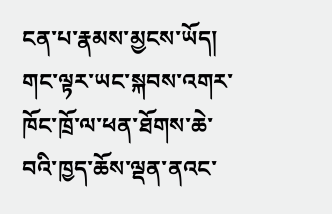ངན་པ་རྣམས་མྱངས་ཡོད། གང་ལྟར་ཡང་སྐབས་འགར་ཁོང་ཁྲོ་ལ་ཕན་ཐོགས་ཆེ་བའི་ཁྱད་ཆོས་ལྡན་ནའང་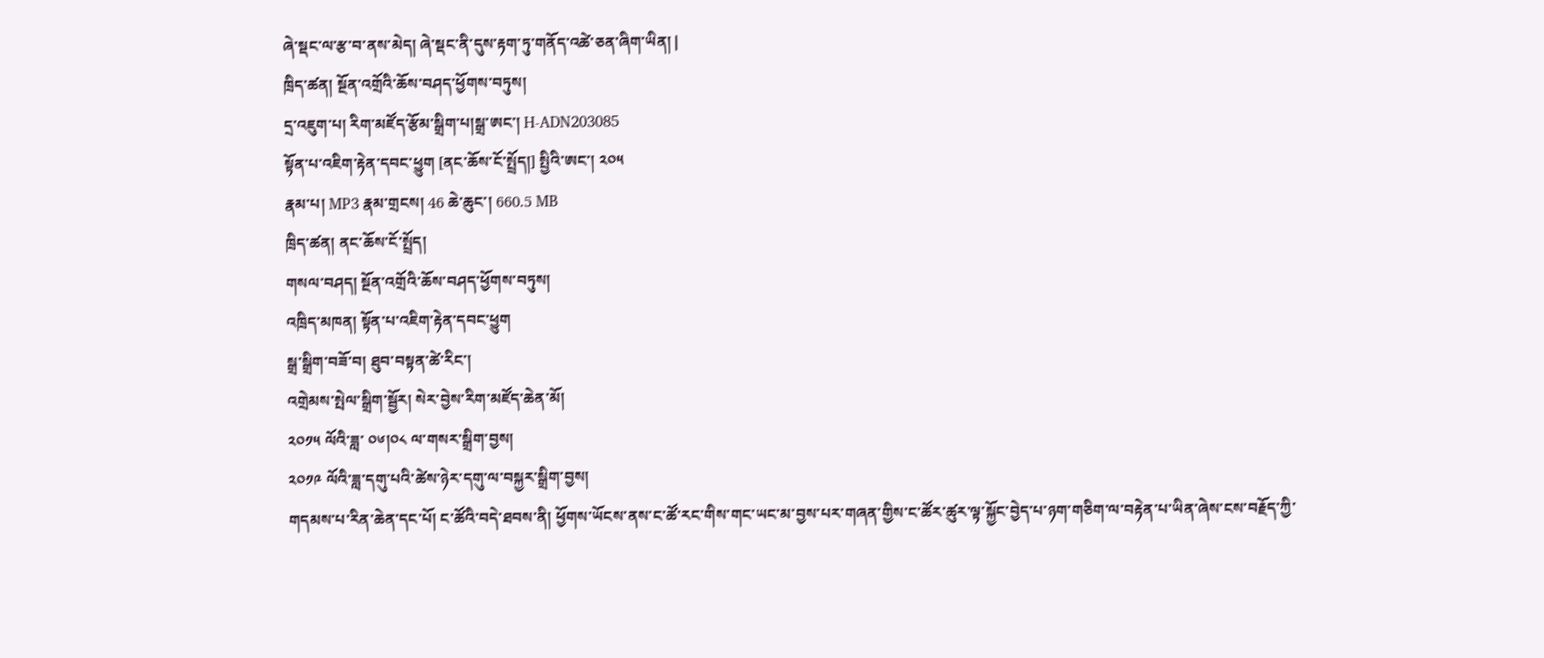ཞེ་སྡང་ལ་རྩ་བ་ནས་མེད། ཞེ་སྡང་ནི་དུས་རྟག་ཏུ་གནོད་འཚེ་ཅན་ཞིག་ཡིན། |
ཁྲིད་ཚན། སྔོན་འགྲོའི་ཆོས་བཤད་ཕྱོགས་བཏུས།
དྲ་འཇུག་པ། རིག་མཛོད་རྩོམ་སྒྲིག་པ།སྒྲ་ཨང་། H-ADN203085
སྟོན་པ་འཇིག་རྟེན་དབང་ཕྱུག [ནང་ཆོས་ངོ་སྤྲོད།] སྤྱིའི་ཨང་། ༢༠༥
རྣམ་པ། MP3 རྣམ་གྲངས། 46 ཆེ་ཆུང་། 660.5 MB
ཁྲིད་ཚན། ནང་ཆོས་ངོ་སྤྲོད།
གསལ་བཤད། སྔོན་འགྲོའི་ཆོས་བཤད་ཕྱོགས་བཏུས།
འཁྲིད་མཁན། སྟོན་པ་འཇིག་རྟེན་དབང་ཕྱུག
སྒྲ་སྒྲིག་བཟོ་བ། ཐུབ་བསྟན་ཚེ་རིང་།
འགྲེམས་སྤེལ་སྒྲིག་སྦྱོར། སེར་བྱེས་རིག་མཛོད་ཆེན་མོ།
༢༠༡༥ ལོའི་ཟླ་ ༠༦།༠༨ ལ་གསར་སྒྲིག་བྱས།
༢༠༡༩ ལོའི་ཟླ་དགུ་པའི་ཚེས་ཉེར་དགུ་ལ་བསྐྱར་སྒྲིག་བྱས།
གདམས་པ་རིན་ཆེན་དང་པོ། ང་ཚོའི་བདེ་ཐབས་ནི། ཕྱོགས་ཡོངས་ནས་ང་ཚོ་རང་གིས་གང་ཡང་མ་བྱས་པར་གཞན་གྱིས་ང་ཚོར་ཚུར་ལྟ་སྐྱོང་བྱེད་པ་ཉག་གཅིག་ལ་བརྟེན་པ་ཡིན་ཞེས་ངས་བརྗོད་ཀྱི་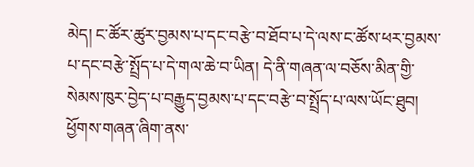མེད། ང་ཚོར་ཚུར་བྱམས་པ་དང་བརྩེ་བ་ཐོབ་པ་དེ་ལས་ང་ཚོས་ཕར་བྱམས་པ་དང་བརྩེ་སྤྲོད་པ་དེ་གལ་ཆེ་བ་ཡིན། དེ་ནི་གཞན་ལ་བཅོས་མིན་གྱི་སེམས་ཁུར་བྱེད་པ་བརྒྱུད་བྱམས་པ་དང་བརྩེ་བ་སྤྲོད་པ་ལས་ཡོང་ཐུབ། ཕྱོགས་གཞན་ཞིག་ནས་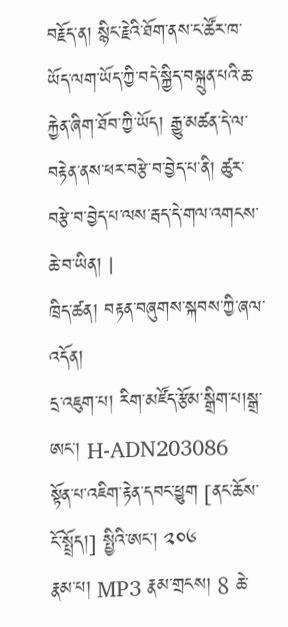བརྗོད་ན། སྙིང་རྗེའི་ཐོག་ནས་ང་ཚོར་ཁ་ཡོད་ལག་ཡོད་ཀྱི་བདེ་སྐྱིད་བསྐྲུན་པའི་ཆ་རྐྱེན་ཞིག་ཐོབ་ཀྱི་ཡོད། རྒྱུ་མཚན་དེ་ལ་བརྟེན་ནས་ཕར་བརྩེ་བ་བྱེད་པ་ནི། ཚུར་བརྩེ་བ་བྱེད་པ་ལས་རྦད་དེ་གལ་འགངས་ཆེ་བ་ཡིན། |
ཁྲིད་ཚན། བརྟན་བཞུགས་སྐབས་ཀྱི་ཞལ་འདོན།
དྲ་འཇུག་པ། རིག་མཛོད་རྩོམ་སྒྲིག་པ།སྒྲ་ཨང་། H-ADN203086
སྟོན་པ་འཇིག་རྟེན་དབང་ཕྱུག [ནང་ཆོས་ངོ་སྤྲོད།] སྤྱིའི་ཨང་། ༢༠༦
རྣམ་པ། MP3 རྣམ་གྲངས། 8 ཆེ་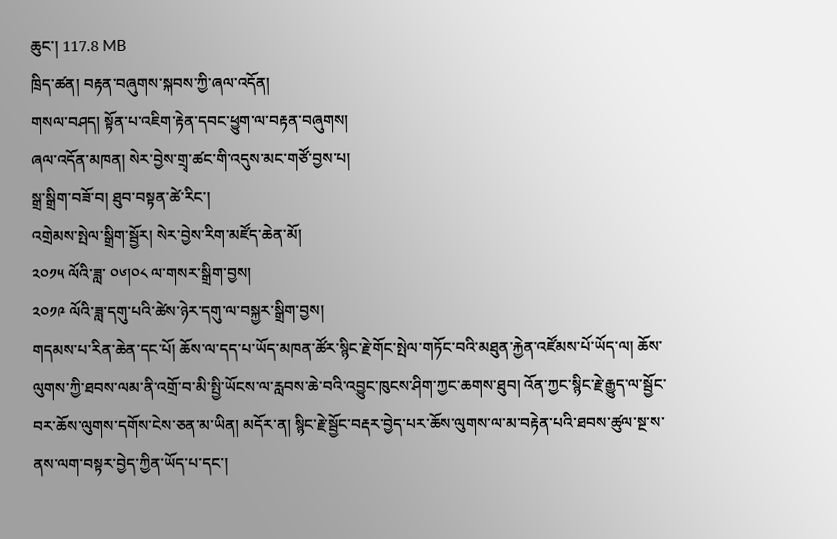ཆུང་། 117.8 MB
ཁྲིད་ཚན། བརྟན་བཞུགས་སྐབས་ཀྱི་ཞལ་འདོན།
གསལ་བཤད། སྟོན་པ་འཇིག་རྟེན་དབང་ཕྱུག་ལ་བརྟན་བཞུགས།
ཞལ་འདོན་མཁན། སེར་བྱེས་གྲྭ་ཚང་གི་འདུས་མང་གཙོ་བྱས་པ།
སྒྲ་སྒྲིག་བཟོ་བ། ཐུབ་བསྟན་ཚེ་རིང་།
འགྲེམས་སྤེལ་སྒྲིག་སྦྱོར། སེར་བྱེས་རིག་མཛོད་ཆེན་མོ།
༢༠༡༥ ལོའི་ཟླ་ ༠༦།༠༨ ལ་གསར་སྒྲིག་བྱས།
༢༠༡༩ ལོའི་ཟླ་དགུ་པའི་ཚེས་ཉེར་དགུ་ལ་བསྐྱར་སྒྲིག་བྱས།
གདམས་པ་རིན་ཆེན་དང་པོ། ཆོས་ལ་དད་པ་ཡོད་མཁན་ཚོར་སྙིང་རྗེ་གོང་སྤེལ་གཏོང་བའི་མཐུན་རྐྱེན་འཛོམས་པོ་ཡོད་ལ། ཆོས་ལུགས་ཀྱི་ཐབས་ལམ་ནི་འགྲོ་བ་མི་སྤྱི་ཡོངས་ལ་རླབས་ཆེ་བའི་འབྱུང་ཁུངས་ཤིག་ཀྱང་ཆགས་ཐུབ། འོན་ཀྱང་སྙིང་རྗེ་རྒྱུད་ལ་སྦྱོང་བར་ཆོས་ལུགས་དགོས་ངེས་ཅན་མ་ཡིན། མདོར་ན། སྙིང་རྗེ་སྦྱོང་བརྡར་བྱེད་པར་ཆོས་ལུགས་ལ་མ་བརྟེན་པའི་ཐབས་ཚུལ་སྔ་ས་ནས་ལག་བསྟར་བྱེད་ཀྱིན་ཡོད་པ་དང་།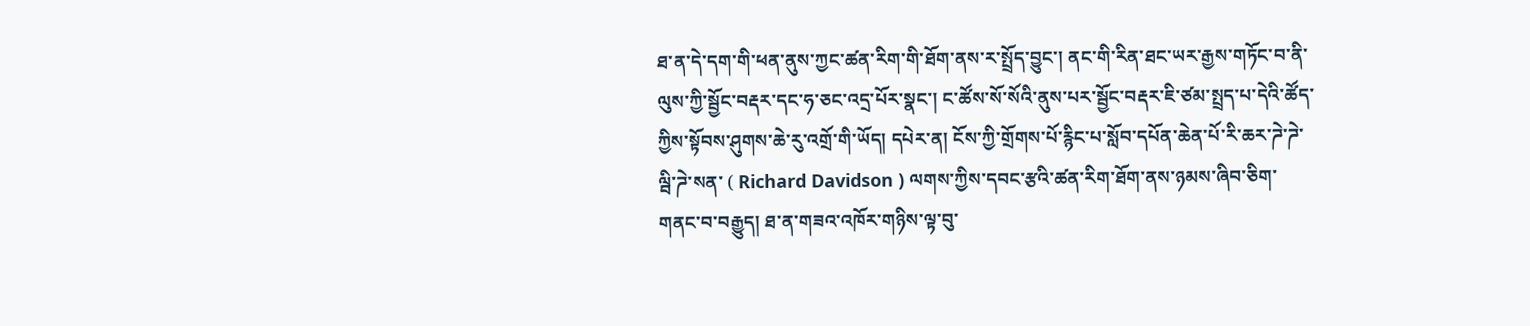ཐ་ན་དེ་དག་གི་ཕན་ནུས་ཀྱང་ཚན་རིག་གི་ཐོག་ནས་ར་སྤྲོད་བྱུང་། ནང་གི་རིན་ཐང་ཡར་རྒྱས་གཏོང་བ་ནི་ལུས་ཀྱི་སྦྱོང་བརྡར་དང་ཧ་ཅང་འདྲ་པོར་སྣང་། ང་ཚོས་སོ་སོའི་ནུས་པར་སྦྱོང་བརྡར་ཇི་ཙམ་སྤྲད་པ་དེའི་ཚོད་ཀྱིས་སྟོབས་ཤུགས་ཆེ་རུ་འགྲོ་གི་ཡོད། དཔེར་ན། ངོས་ཀྱི་གྲོགས་པོ་རྙིང་པ་སློབ་དཔོན་ཆེན་པོ་རི་ཆར་ཌེ་ཌེ་ལྦི་ཌེ་སན་ ( Richard Davidson ) ལགས་ཀྱིས་དབང་རྩའི་ཚན་རིག་ཐོག་ནས་ཉམས་ཞིབ་ཅིག་གནང་བ་བརྒྱུད། ཐ་ན་གཟའ་འཁོར་གཉིས་ལྟ་བུ་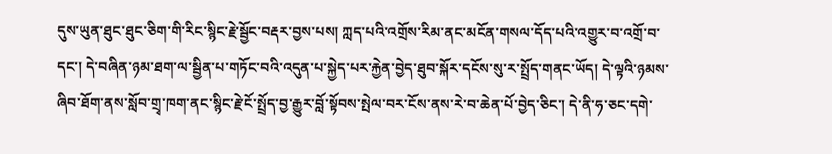དུས་ཡུན་ཐུང་ཐུང་ཅིག་གི་རིང་སྙིང་རྗེ་སྦྱོང་བརྡར་བྱས་པས། ཀླད་པའི་འགྲོས་རིམ་ནང་མངོན་གསལ་དོད་པའི་འགྱུར་བ་འགྲོ་བ་དང་། དེ་བཞིན་ཉམ་ཐག་ལ་སྦྱིན་པ་གཏོང་བའི་འདུན་པ་སྐྱེད་པར་རྐྱེན་བྱེད་ཐུབ་སྐོར་དངོས་སུ་ར་སྤྲོད་གནང་ཡོད། དེ་ལྟའི་ཉམས་ཞིབ་ཐོག་ནས་སློབ་གྲྭ་ཁག་ནང་སྙིང་རྗེ་ངོ་སྤྲོད་བྱ་རྒྱུར་བློ་སྟོབས་སྤེལ་བར་ངོས་ནས་རེ་བ་ཆེན་པོ་བྱེད་ཅིང་། དེ་ནི་ཧ་ཅང་དགེ་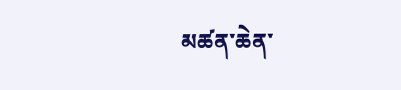མཚན་ཆེན་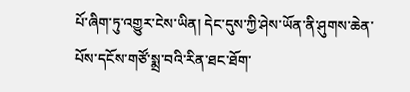པོ་ཞིག་ཏུ་འགྱུར་ངེས་ཡིན། དེང་དུས་ཀྱི་ཤེས་ཡོན་ནི་ཤུགས་ཆེན་པོས་དངོས་གཙོ་སྨྲ་བའི་རིན་ཐང་ཐོག་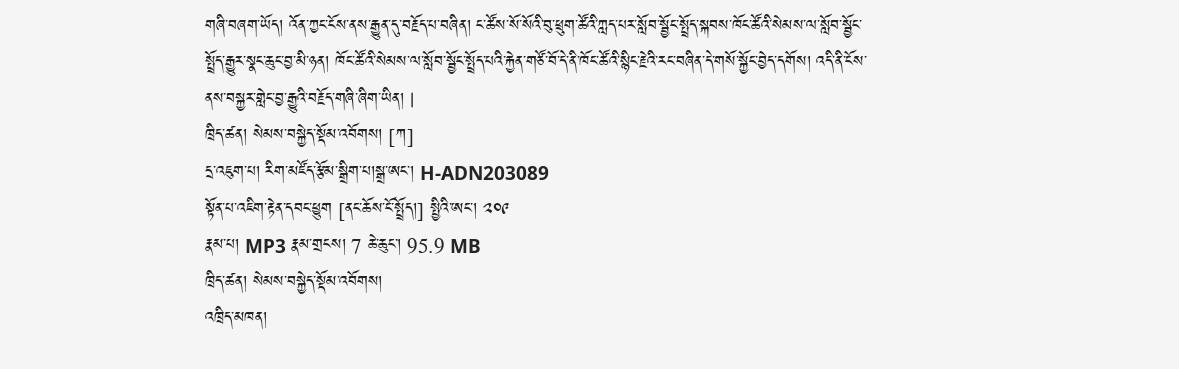གཞི་བཞག་ཡོད། འོན་ཀྱང་ངོས་ནས་རྒྱུན་དུ་བརྗོད་པ་བཞིན། ང་ཚོས་སོ་སོའི་བུ་ཕྲུག་ཚོའི་ཀླད་པར་སློབ་སྦྱོང་སྤྲོད་སྐབས་ཁོང་ཚོའི་སེམས་ལ་སློབ་སྦྱོང་སྤྲོད་རྒྱུར་སྣང་ཆུང་བྱ་མི་ཉན། ཁོང་ཚོའི་སེམས་ལ་སློབ་སྦྱོང་སྤྲོད་པའི་རྐྱེན་གཙོ་བོ་དེ་ནི་ཁོང་ཚོའི་སྙིང་རྗེའི་རང་བཞིན་དེ་གསོ་སྐྱོང་བྱེད་དགོས། འདི་ནི་ངོས་ནས་བསྐྱར་གླེང་བྱ་རྒྱུའི་བརྗོད་གཞི་ཞིག་ཡིན། |
ཁྲིད་ཚན། སེམས་བསྐྱེད་སྡོམ་འབོགས། [ཀ]
དྲ་འཇུག་པ། རིག་མཛོད་རྩོམ་སྒྲིག་པ།སྒྲ་ཨང་། H-ADN203089
སྟོན་པ་འཇིག་རྟེན་དབང་ཕྱུག [ནང་ཆོས་ངོ་སྤྲོད།] སྤྱིའི་ཨང་། ༢༠༩
རྣམ་པ། MP3 རྣམ་གྲངས། 7 ཆེ་ཆུང་། 95.9 MB
ཁྲིད་ཚན། སེམས་བསྐྱེད་སྡོམ་འབོགས།
འཁྲིད་མཁན།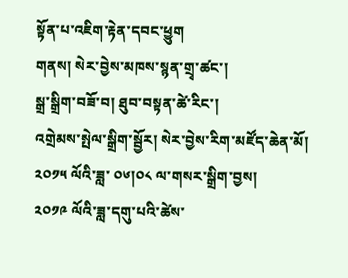སྟོན་པ་འཇིག་རྟེན་དབང་ཕྱུག
གནས། སེར་བྱེས་མཁས་སྙན་གྲྭ་ཚང་།
སྒྲ་སྒྲིག་བཟོ་བ། ཐུབ་བསྟན་ཚེ་རིང་།
འགྲེམས་སྤེལ་སྒྲིག་སྦྱོར། སེར་བྱེས་རིག་མཛོད་ཆེན་མོ།
༢༠༡༥ ལོའི་ཟླ་ ༠༦།༠༨ ལ་གསར་སྒྲིག་བྱས།
༢༠༡༩ ལོའི་ཟླ་དགུ་པའི་ཚེས་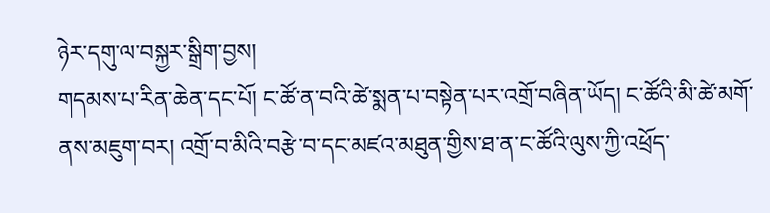ཉེར་དགུ་ལ་བསྐྱར་སྒྲིག་བྱས།
གདམས་པ་རིན་ཆེན་དང་པོ། ང་ཚོ་ན་བའི་ཚེ་སྨན་པ་བསྟེན་པར་འགྲོ་བཞིན་ཡོད། ང་ཚོའི་མི་ཚེ་མགོ་ནས་མཇུག་བར། འགྲོ་བ་མིའི་བརྩེ་བ་དང་མཛའ་མཐུན་གྱིས་ཐ་ན་ང་ཚོའི་ལུས་ཀྱི་འཕྲོད་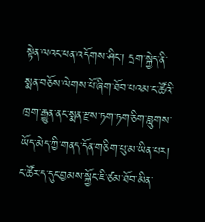སྟེན་ལའང་ཕན་འདོགས་ཤིང་། དྲག་སྐྱེད་ནི་སྨན་བཅོས་ལེགས་པོ་ཞིག་ཐོབ་པའམ་ང་ཚོའི་ཁྲག་རྒྱུན་ནང་སྨན་རྫས་ཏག་ཏག་ཅིག་བླུགས་ཡོད་མེད་ཀྱི་གནད་དོན་གཅིག་པུ་མ་ཡིན་པར། ང་ཚོར་ད་དུང་བྱམས་སྐྱོང་ཇི་ཙམ་ཐོབ་མིན་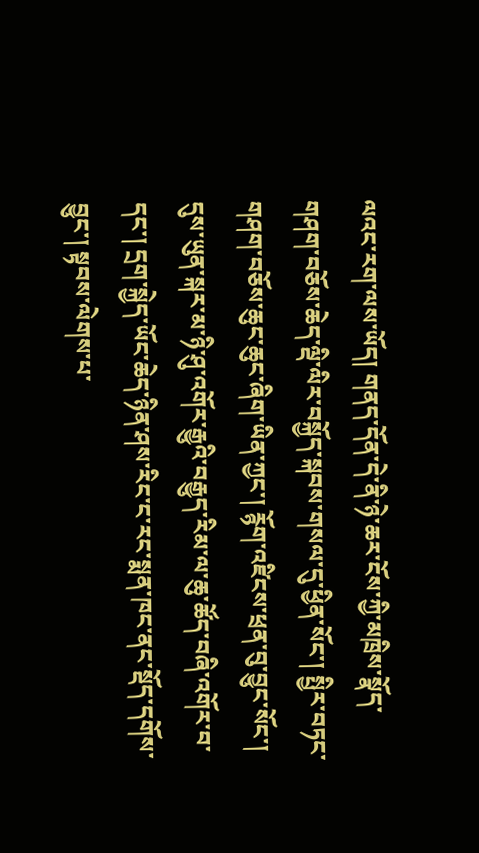ལའང་རག་ལས་ཡོད། གནད་དོན་དེ་ནི་ཉེ་ཆར་ངོས་ཀྱི་མཁྲིས་སྣོད་གཤག་བཅོས་ཆེད་ལྡི་ལིར་བསྐྱོད་སྐབས་གསལ་དུ་ཕྱིན་སོང་། སྤྱིར་བཏང་གཤག་བཅོས་ཆུང་ཆུང་ཞིག་ཡིན་ཀྱང་། རྙོག་འཛིངས་ཕྲན་བུ་བྱུང་སོང་། དུས་ཡུན་སྐར་མ་ཉི་ཤུ་འགོར་རྒྱུའི་བརྒྱུད་རིམ་ལ་ཆུ་ཚོད་བཞི་འགོར་བ་དང་། དྲག་སྐྱེད་ཡོང་ཆེད་ཉིན་ཤས་རིང་ང་རང་སྨན་ཁང་ནང་སྡོད་དགོས་བྱུང་། སྟབས་ལེགས་པ་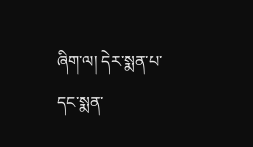ཞིག་ལ། དེར་སྨན་པ་དང་སྨན་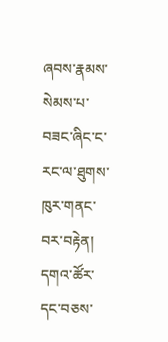ཞབས་རྣམས་སེམས་པ་བཟང་ཞིང་ང་རང་ལ་ཐུགས་ཁུར་གནང་བར་བརྟེན། དགའ་ཚོར་དང་བཅས་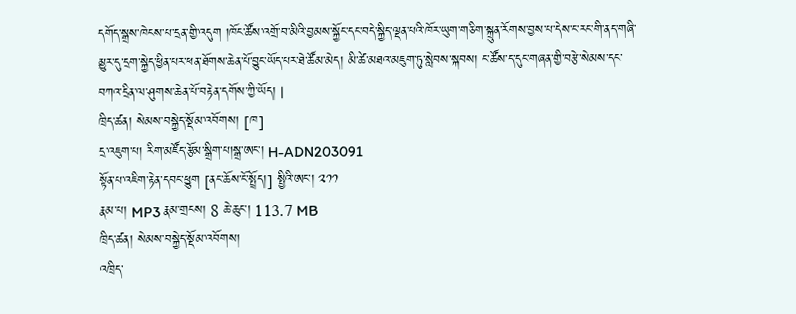དགོད་སྒྲས་ཁེངས་པ་དྲན་གྱི་འདུག །ཁོང་ཚོས་འགྲོ་བ་མིའི་བྱམས་སྐྱོང་དང་བདེ་སྐྱིད་ལྡན་པའི་ཁོར་ཡུག་གཅིག་སྐྲུན་རོགས་བྱས་པ་དེས་ང་རང་གི་ནད་གཞི་མྱུར་དུ་དྲག་སྐྱེད་ཕྱིན་པར་ཕན་ཐོགས་ཆེན་པོ་བྱུང་ཡོད་པར་ཐེ་ཚོམ་མེད། མི་ཚེ་མཐའ་མཇུག་ཏུ་སླེབས་སྐབས། ང་ཚོས་ད་དུང་གཞན་གྱི་བརྩེ་སེམས་དང་བཀའ་དྲིན་ལ་ཤུགས་ཆེན་པོ་བརྟེན་དགོས་ཀྱི་ཡོད། |
ཁྲིད་ཚན། སེམས་བསྐྱེད་སྡོམ་འབོགས། [ཁ]
དྲ་འཇུག་པ། རིག་མཛོད་རྩོམ་སྒྲིག་པ།སྒྲ་ཨང་། H-ADN203091
སྟོན་པ་འཇིག་རྟེན་དབང་ཕྱུག [ནང་ཆོས་ངོ་སྤྲོད།] སྤྱིའི་ཨང་། ༢༡༡
རྣམ་པ། MP3 རྣམ་གྲངས། 8 ཆེ་ཆུང་། 113.7 MB
ཁྲིད་ཚན། སེམས་བསྐྱེད་སྡོམ་འབོགས།
འཁྲིད་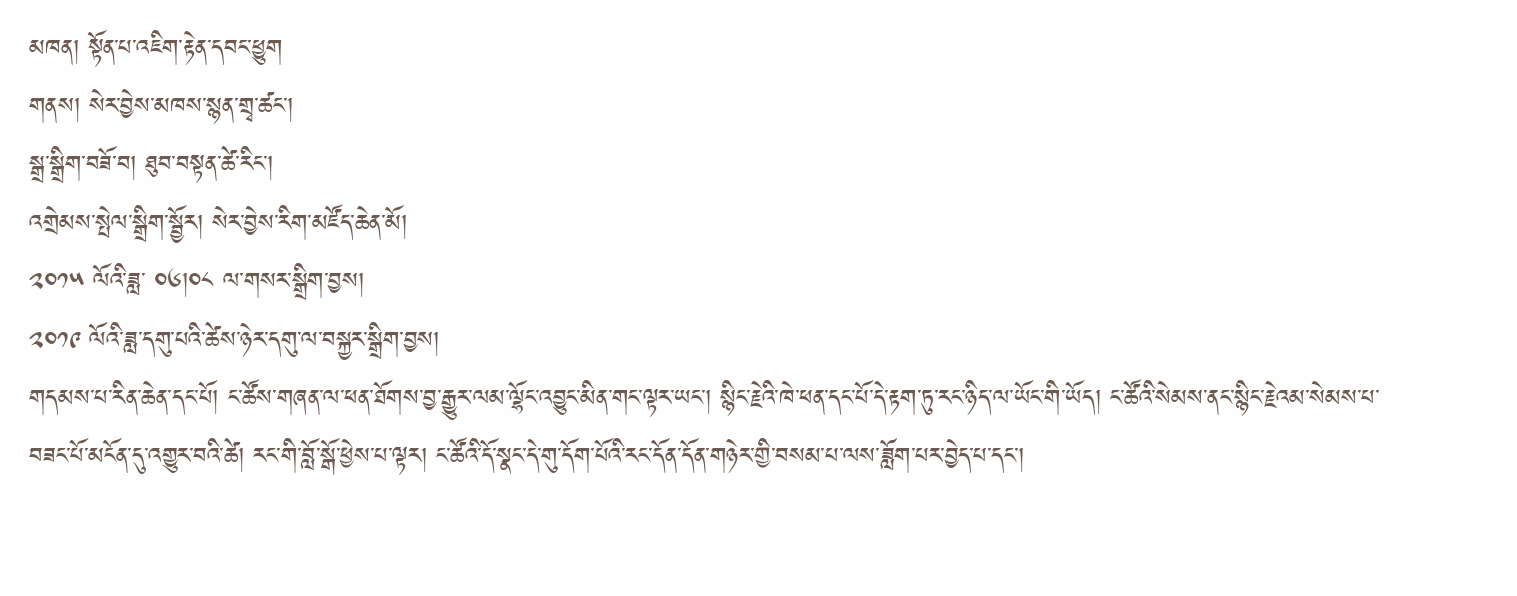མཁན། སྟོན་པ་འཇིག་རྟེན་དབང་ཕྱུག
གནས། སེར་བྱེས་མཁས་སྙན་གྲྭ་ཚང་།
སྒྲ་སྒྲིག་བཟོ་བ། ཐུབ་བསྟན་ཚེ་རིང་།
འགྲེམས་སྤེལ་སྒྲིག་སྦྱོར། སེར་བྱེས་རིག་མཛོད་ཆེན་མོ།
༢༠༡༥ ལོའི་ཟླ་ ༠༦།༠༨ ལ་གསར་སྒྲིག་བྱས།
༢༠༡༩ ལོའི་ཟླ་དགུ་པའི་ཚེས་ཉེར་དགུ་ལ་བསྐྱར་སྒྲིག་བྱས།
གདམས་པ་རིན་ཆེན་དང་པོ། ང་ཚོས་གཞན་ལ་ཕན་ཐོགས་བྱ་རྒྱུར་ལམ་ལྷོང་འབྱུང་མིན་གང་ལྟར་ཡང་། སྙིང་རྗེའི་ཁེ་ཕན་དང་པོ་དེ་རྟག་ཏུ་རང་ཉིད་ལ་ཡོང་གི་ཡོད། ང་ཚོའི་སེམས་ནང་སྙིང་རྗེའམ་སེམས་པ་བཟང་པོ་མངོན་དུ་འགྱུར་བའི་ཚེ། རང་གི་བློ་སྒོ་ཕྱེས་པ་ལྟར། ང་ཚོའི་དོ་སྣང་དེ་གུ་དོག་པོའི་རང་དོན་དོན་གཉེར་གྱི་བསམ་པ་ལས་ཟློག་པར་བྱེད་པ་དང་།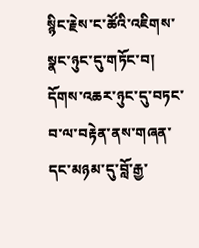སྙིང་རྗེས་ང་ཚོའི་འཇིགས་སྣང་ཉུང་དུ་གཏོང་བ། དོགས་འཆར་ཉུང་དུ་བཏང་བ་ལ་བརྟེན་ནས་གཞན་དང་མཉམ་དུ་བློ་རྒྱ་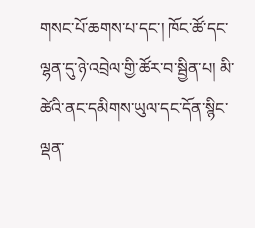གསང་པོ་ཆགས་པ་དང་། ཁོང་ཚོ་དང་ལྷན་དུ་ཉེ་འབྲེལ་གྱི་ཚོར་བ་སྦྱིན་པ། མི་ཚེའི་ནང་དམིགས་ཡུལ་དང་དོན་སྙིང་ལྡན་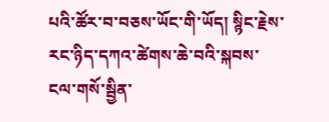པའི་ཚོར་བ་བཅས་ཡོང་གི་ཡོད། སྙིང་རྗེས་རང་ཉིད་དཀའ་ཚེགས་ཆེ་བའི་སྐབས་ངལ་གསོ་སྦྱིན་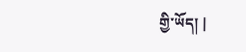གྱི་ཡོད། |